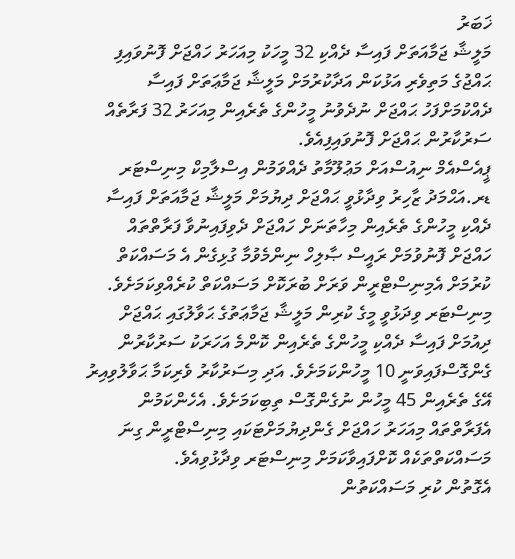ޚަބަރު
މަލީޝާ ޖަމާއަތަށް ފައިސާ ދެއްކި 32 މީހަކު މިއަހަރު ހައްޖަށް ފޮނުވައިފި
ޙައްޖުގެ މަތިވެރި އަޅުކަން އަދާކުރުމަށް މަލީޝާ ޖަމާޢަތަށް ފައިސާ ދެއްކުމަށްފަހު ޙައްޖަށް ނުދެވުނު މީހުންގެ ތެރެއިން މިއަހަރު 32 ފަރާތެއް ސަރުކާރުން ޙައްޖަށް ފޮނުވައިފިއެވެ.
ޕީއެސްއެމް ނިއުސްއަށް މަޢުލޫމާތު ދެއްވަމުން އިސްލާމިކް މިނިސްޓަރ ޑރ.އަޙްމަދު ޒާހިރު ވިދާޅުވީ ޙައްޖަށް ދިޔުމަށް މަލީޝާ ޖަމާއަތަށް ފައިސާ ދެއްކި މީހުންގެ ތެރެއިން މިހާތަނަށް ހައްޖަށް ދެވިފައިނުވާ ފަރާތްތައް ހައްޖަށް ފޮނުވުމަށް ރައީސް ޞާލިހް ނިންމެވުމާ ގުޅިގެން އެ މަސައްކަތް ކުރުމަށް އެމިނިސްޓްރީން ވަރަށް ބުރަކޮށް މަސައްކަތް ކުރެއްވިކަމަށެވެ.
މިނިސްޓަރ ވިދަޅުވީ މީގެ ކުރިން މަލީޝާ ޖަމާޢަތުގެ ޙަވާލުގައި ޙައްޖަށް ދިއުމަށް ފައިސާ ދެއްކި މީހުންގެ ތެރެއިން ކޮންމެ އަހަރަކު ސަރުކާރުން ގެންގޮސްފައިވަނީ 10 މީހުންކަމަށެވެ. އަދި މިސަރުކާރު ވެރިކަމާ ޙަވާލުވިއިރު އޭގެ ތެރެއިން 45 މީހުން ނުގެންގޮސް ތިބިކަމަށެވެ. އެހެންކަމުން އެފަރާތްތައް މިއަހަރު ހައްޖަށް ގެންދިޔުމަށްޓަކައި މިނިސްޓްރީން ގިނަ މަސައްކަތްތަކެއް ކޮށްފައިވާކަމަށް މިނިސްޓަރ ވިދާޅުވިއެވެ.
އެގޮތުން ކުރި މަސައްކަތުން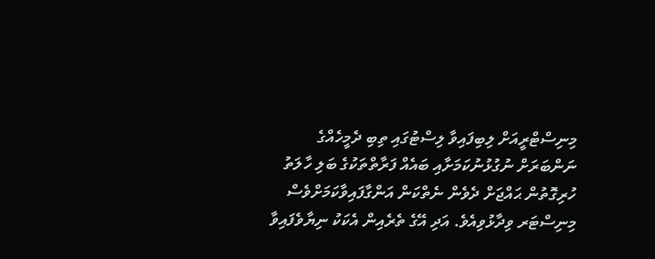މިނިސްޓްރީއަށް ލިބިފައިވާ ލިސްޓުގައި ތިބި ދެމީހެއްގެ ނަންބަރަށް ނުގުޅުނުކަމަށާއި ބައެއް ފަރާތްތަކުގެ ބަލި ހާލަތު ހުރިގޮތުން ޙައްޖަށް ދެވެން ނެތްކަން އަންގާފައިވާކަމަށްވެސް މިނިސްޓަރ ވިދާޅުވިއެވެ. އަދި އޭގެ ތެރެއިން އެކަކު ނިޔާވެފައިވާ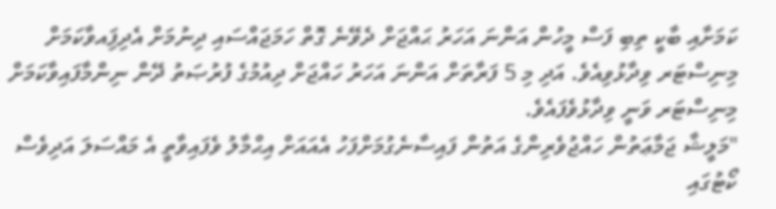ކަމަށާއި ބާކީ ތިބި ފަސް މީހުން އަންނަ އަހަރު ޙައްޖަށް ދެވޭނެ ގޮތް ހަމަޖައްސައި ދިނުމަށް އެދިފަިއވާކަމަށް މިނިސްޓަރ ވިދާޅުވިއެވެ. އަދި މި 5 ފަރާތަށް އަންނަ އަހަރު ހައްޖަށް ދިއުމުގެ ފުރުޞަތު ދޭން ނިންމާފައިވާކަމަށް މިނިސްޓަރ ވަނީ ވިދާޅުވެފައެވެ.
"މަލީޝާ ޖަމާޢަތުން ހައްޖުވެރިންގެ އަތުން ފައިސާނެގުމަށްފަހު އެއައަށް އިޙްމާލު ވެފައިވާތީ އެ މައްސަލަ އަދިވެސް ކޯޓުގައި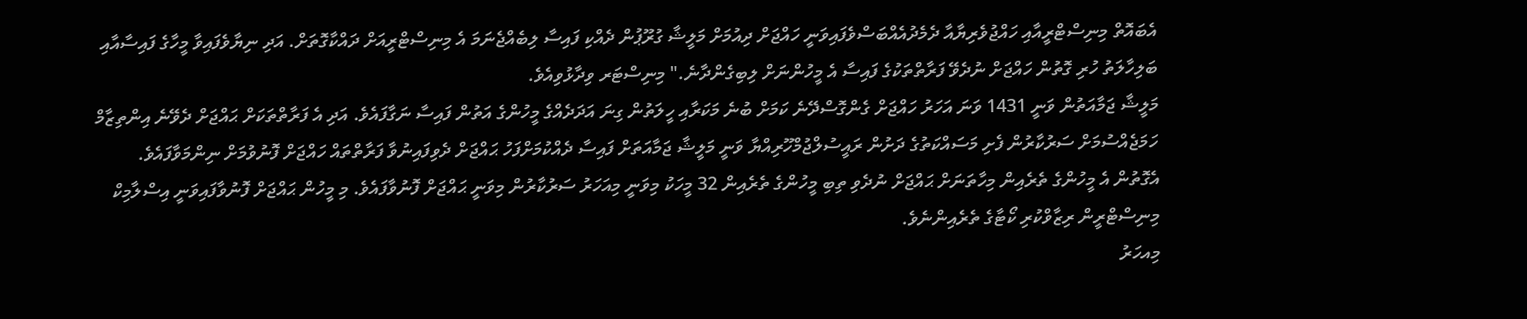އެބައޮތް މިނިސްޓްރީއާއި ހައްޖުވެރިޔާއާ ދެމެދުއެއްބަސްވެފައިވަނީ ހައްޖަށް ދިއުމަށް މަލީޝާ ގުރޫޕުން ދެއްކި ފައިސާ ލިބެއްޖެނަމަ އެ މިނިސްޓްރީއަށް ދައްކާގޮތަށް. އަދި ނިޔާވެފައިވާ މީހާގެ ފައިސާއާއި ބަލިހާލަތު ހުރި ގޮތުން ހައްޖަށް ނުދެވޭ ފަރާތްތަކުގެ ފައިސާ އެ މީހުންނަށް ލިބިގެންދާނެ." މިނިސްޓަރ ވިދާޅުވިއެވެ.
މަލީޝާ ޖަމާއަތުން ވަނީ 1431 ވަނަ އަހަރު ހައްޖަށް ގެންގޮސްދޭނެ ކަމަށް ބުނެ މަކަރާއި ހީލަތުން ގިނަ އަދަދެއްގެ މީހުންގެ އަތުން ފައިސާ ނަގާފައެވެ. އަދި އެ ފަރާތްތަކަށް ޙައްޖަށް ދެވޭނެ އިންތިޒާމް ހަމަޖެއްސުމަށް ސަރުކާރުން ފެށި މަސައްކަތުގެ ދަށުން ރައީސުލްޖުމްހޫރިއްޔާ ވަނީ މަލީޝާ ޖަމާއަތަށް ފައިސާ ދެއްކުމަށްފަހު ޙައްޖަށް ދެވިފައިނުވާ ފަރާތްތައް ހައްޖަށް ފޮނުވުމަށް ނިންމަވާފައެވެ.
އެގޮތުން އެ މީހުންގެ ތެރެއިން މިހާތަނަށް ޙައްޖަށް ނުދެވި ތިބި މީހުންގެ ތެރެއިން 32 މީހަކު މިވަނީ މިއަހަރު ސަރުކާރުން މިވަނީ ޙައްޖަށް ފޮނުވާފައެވެ. މި މީހުން ޙައްޖަށް ފޮނުވާފައިވަނީ އިސްލާމިކް މިނިސްޓްރީން ރިޒާވްކުރި ކޯޓާގެ ތެރެއިންނެވެ.
މިއހަރު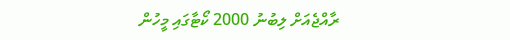ރާއްޖެއަށް ލިބުނު 2000 ކޯޓާގައި މީހުން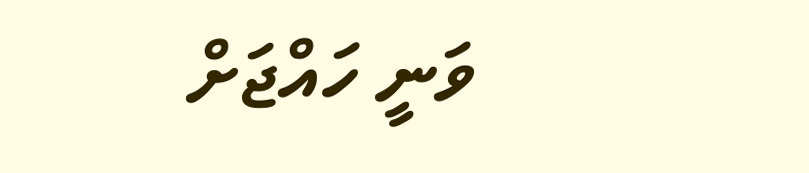ވަނީ ހައްޖަށް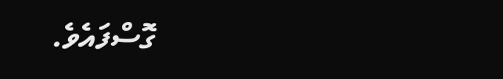ގޮސްފައެވެ.